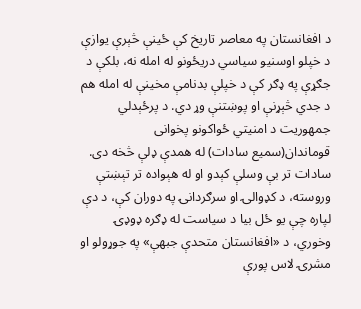د افغانستان په معاصر تاریخ کې ځینې څېرې یوازې د خپلو اوسنیو سیاسي دریځونو له امله نه، بلکې د جګړې په ډګر کې د خپلې بدنامې مخینې له امله هم د جدي څېړنې او پوښتنې وړ دي. د پرځېدلي جمهوریت د امنیتي ځواکونو پخوانی قوماندان(سمیع سادات) له همدې ډلې څخه دی.
سادات تر بې وسلې کېدو او له هېواده تر تېښتې وروسته، د کډوالۍ او سرګردانۍ په دوران کې، د دې لپاره چې یو ځل بیا د سیاست له ډګره ډوډۍ وخوري، د «افغانستان متحدې جبهې» په جوړولو او مشرۍ لاس پورې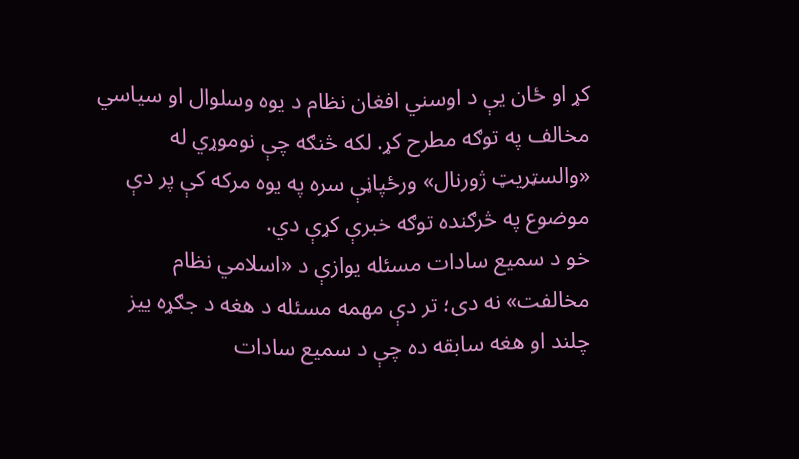کړ او ځان یې د اوسني افغان نظام د یوه وسلوال او سیاسي مخالف په توګه مطرح کړ. لکه څنګه چې نوموړي له «والسټریټ ژورنال» ورځپاڼې سره په یوه مرکه کې پر دې موضوع په څرګنده توګه خبرې کړې دي.
خو د سمیع سادات مسئله یوازې د «اسلامي نظام مخالفت» نه دی؛ تر دې مهمه مسئله د هغه د جګړه ییز چلند او هغه سابقه ده چې د سمیع سادات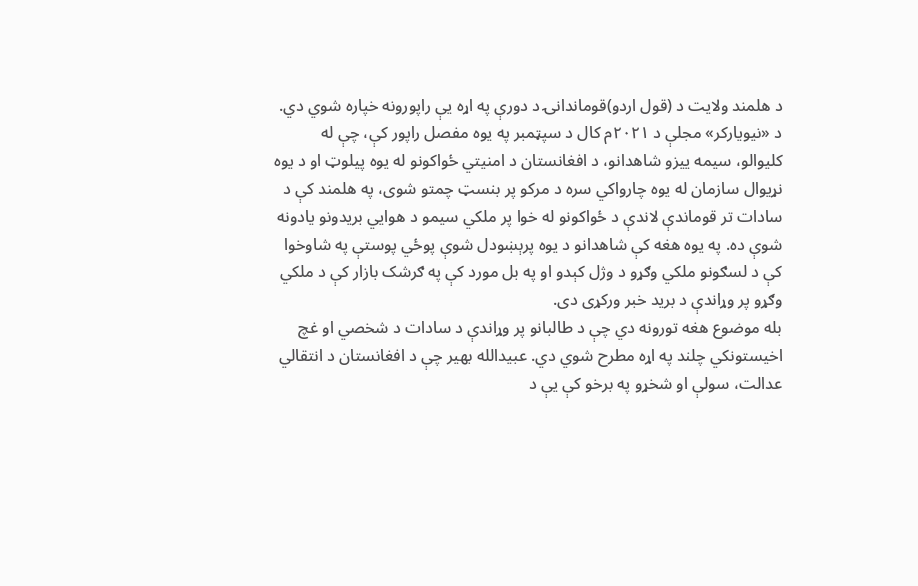د هلمند ولایت د (قول اردو)قوماندانۍ د دورې په اړه یې راپورونه خپاره شوي دي. د «نیویارکر» مجلې د ۲۰۲۱م کال د سپټمبر په یوه مفصل راپور کې، چې له کلیوالو، سیمه ییزو شاهدانو، د افغانستان د امنیتي ځواکونو له یوه پیلوټ او د یوه نړیوال سازمان له یوه چارواکي سره د مرکو پر بنسټ چمتو شوی، په هلمند کې د سادات تر قوماندې لاندې د ځواکونو له خوا پر ملکي سیمو د هوايي بریدونو یادونه شوې ده. په یوه هغه کې شاهدانو د یوه پرېښودل شوې پوځي پوستې په شاوخوا کې د لسګونو ملکي وګړو د وژل کېدو او په بل مورد کې په ګرشک بازار کې د ملکي وګړو پر وړاندې د برید خبر ورکړی دی.
بله موضوع هغه تورونه دي چې د طالبانو پر وړاندې د سادات د شخصي او غچ اخیستونکي چلند په اړه مطرح شوي دي. عبیدالله بهیر چې د افغانستان د انتقالي عدالت، سولې او شخړو په برخو کې یې د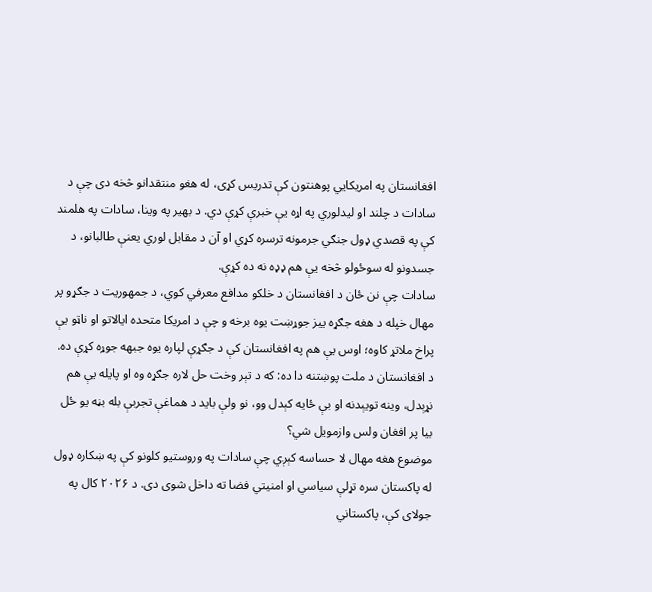افغانستان په امریکايي پوهنتون کې تدریس کړی، له هغو منتقدانو څخه دی چې د سادات د چلند او لیدلوري په اړه یې خبرې کړې دي. د بهیر په وینا، سادات په هلمند کې په قصدي ډول جنګي جرمونه ترسره کړي او آن د مقابل لوري یعنې طالبانو، د جسدونو له سوځولو څخه یې هم ډډه نه ده کړې.
سادات چې نن ځان د افغانستان د خلکو مدافع معرفي کوي، د جمهوریت د جګړو پر مهال خپله د هغه جګړه ییز جوړښت یوه برخه و چې د امریکا متحده ایالاتو او ناټو یې پراخ ملاتړ کاوه؛ اوس یې هم په افغانستان کې د جګړې لپاره یوه جبهه جوړه کړې ده. د افغانستان د ملت پوښتنه دا ده: که د تېر وخت حل لاره جګړه وه او پایله یې هم نړېدل، وینه تویېدنه او بې ځایه کېدل وو، نو ولې باید د هماغې تجربې بله بڼه یو ځل بیا پر افغان ولس وازمویل شي؟
موضوع هغه مهال لا حساسه کېږي چې سادات په وروستیو کلونو کې په ښکاره ډول له پاکستان سره تړلې سیاسي او امنیتي فضا ته داخل شوی دی. د ۲۰۲۶ کال په جولای کې، پاکستاني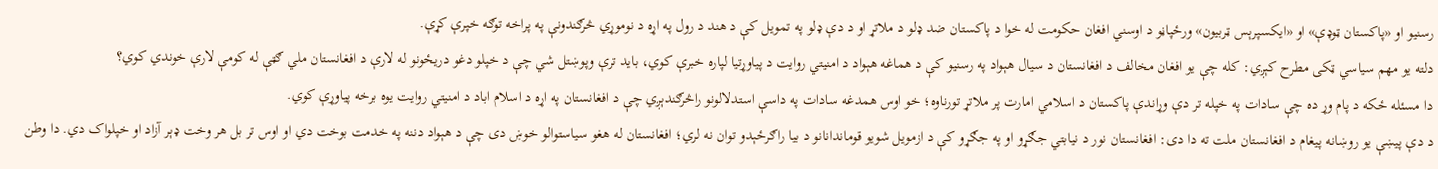رسنیو او «پاکستان ټوډې» او «ایکسپرېس ټربیون» ورځپاڼو د اوسني افغان حکومت له خوا د پاکستان ضد ډلو د ملاتړ او د دې ډلو په تمویل کې د هند د رول په اړه د نوموړي څرګندونې په پراخه توګه خپرې کړې.
دلته یو مهم سیاسي ټکی مطرح کېږي: کله چې یو افغان مخالف د افغانستان د سیال هېواد په رسنیو کې د هماغه هېواد د امنیتي روایت د پیاوړتیا لپاره خبرې کوي، باید ترې وپوښتل شي چې د خپلو دغو دریځونو له لارې د افغانستان ملي ګټې له کومې لارې خوندي کوي؟
دا مسئله ځکه د پام وړ ده چې سادات په خپله تر دې وړاندې پاکستان د اسلامي امارت پر ملاتړ تورناوه؛ خو اوس همدغه سادات په داسې استدلالونو راڅرګندېږي چې د افغانستان په اړه د اسلام اباد د امنیتي روایت یوه برخه پیاوړې کوي.
د دې پیښې یو روښانه پیغام د افغانستان ملت ته دا دی: افغانستان نور د نیابتي جګړو او په جګړو کې د ازمویل شویو قوماندانانو د بیا راګرځېدو توان نه لري؛ افغانستان له هغو سیاستوالو خوښ دی چې د هېواد دننه په خدمت بوخت دي او اوس تر بل هر وخت ډېر آزاد او خپلواک دي. دا وطن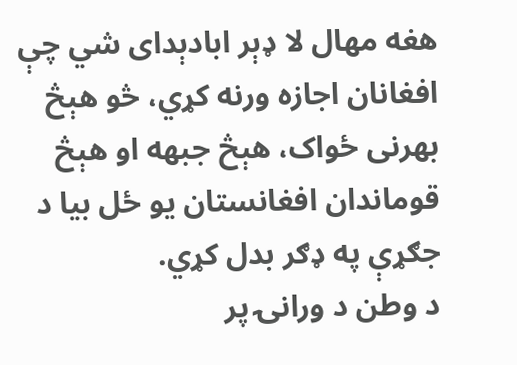هغه مهال لا ډېر ابادېدای شي چې افغانان اجازه ورنه کړي، څو هېڅ بهرنی ځواک، هېڅ جبهه او هېڅ قوماندان افغانستان یو ځل بیا د جګړې په ډګر بدل کړي.
د وطن د ورانۍ پر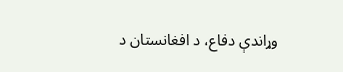وړاندې دفاع، د افغانستان د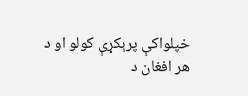خپلواکې پرېکړې کولو او د هر افغان د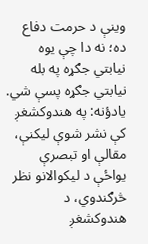وینې د حرمت دفاع ده؛ نه دا چې یوه نیابتي جګړه په بله نیابتي جګړه پسې شي.
یادؤنه: په هندوکشغږ کې نشر شوې لیکنې، مقالې او تبصرې یواځې د لیکوالانو نظر څرګندوي، د هندوکشغږ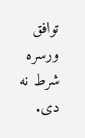توافق ورسره شرط نه دی.